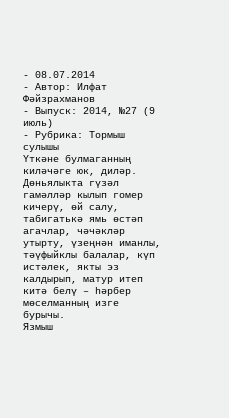- 08.07.2014
- Автор: Илфат Фәйзрахманов
- Выпуск: 2014, №27 (9 июль)
- Рубрика: Тормыш сулышы
Үткәне булмаганның киләчәге юк, диләр. Дөньялыкта гүзәл гамәлләр кылып гомер кичерү, өй салу, табигатькә ямь өстәп агачлар, чәчәкләр утырту, үзеңнән иманлы, тәүфыйклы балалар, күп истәлек, якты эз калдырып, матур итеп китә белү – һәрбер мөселманның изге бурычы.
Язмыш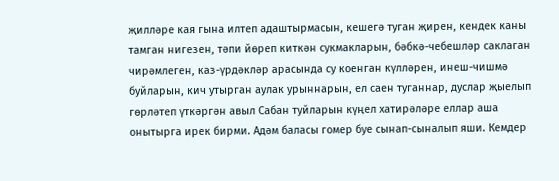җилләре кая гына илтеп адаштырмасын, кешегә туган җирен, кендек каны тамган нигезен, тәпи йөреп киткән сукмакларын, бәбкә-чебешләр саклаган чирәмлеген, каз-үрдәкләр арасында су коенган күлләрен, инеш-чишмә буйларын, кич утырган аулак урыннарын, ел саен туганнар, дуслар җыелып гөрләтеп үткәргән авыл Сабан туйларын күңел хатирәләре еллар аша онытырга ирек бирми. Адәм баласы гомер буе сынап-сыналып яши. Кемдер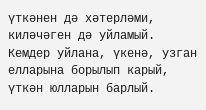үткәнен дә хәтерләми, киләчәген дә уйламый. Кемдер уйлана, үкенә, узган елларына борылып карый, үткән юлларын барлый.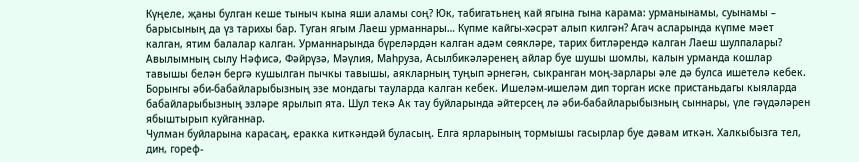Күңеле, җаны булган кеше тыныч кына яши аламы соң? Юк, табигатьнең кай ягына гына карама: урманынамы, суынамы – барысының да үз тарихы бар. Туган ягым Лаеш урманнары… Күпме кайгы-хәсрәт алып килгән? Агач асларында күпме мәет калган, ятим балалар калган. Урманнарында бүреләрдән калган адәм сөякләре, тарих битләрендә калган Лаеш шулпалары? Авылымның сылу Нәфисә, Фәйрүзә, Мәүлия, Маһруза, Асылбикәләренең айлар буе шушы шомлы, калын урманда кошлар тавышы белән бергә кушылган пычкы тавышы, аякларның туңып әрнегән, сыкранган моң-зарлары әле дә булса ишетелә кебек. Борынгы әби-бабайларыбызның эзе мондагы тауларда калган кебек. Ишеләм-ишеләм дип торган иске пристаньдагы кыяларда бабайларыбызның эзләре ярылып ята. Шул текә Ак тау буйларында әйтерсең лә әби-бабайларыбызның сыннары, үле гәүдәләрен ябыштырып куйганнар.
Чулман буйларына карасаң, еракка киткәндәй буласың. Елга ярларының тормышы гасырлар буе дәвам иткән. Халкыбызга тел, дин, гореф-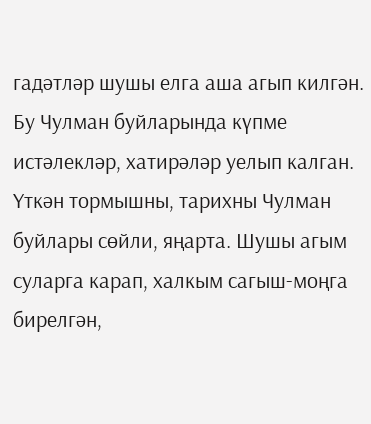гадәтләр шушы елга аша агып килгән. Бу Чулман буйларында күпме истәлекләр, хатирәләр уелып калган. Үткән тормышны, тарихны Чулман буйлары сөйли, яңарта. Шушы агым суларга карап, халкым сагыш-моңга бирелгән,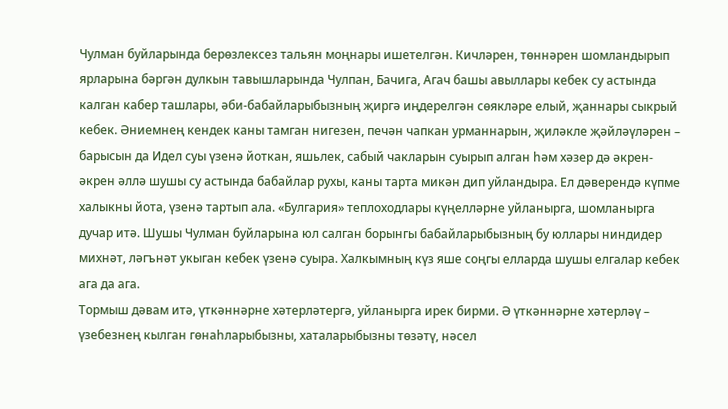Чулман буйларында берөзлексез тальян моңнары ишетелгән. Кичләрен, төннәрен шомландырып ярларына бәргән дулкын тавышларында Чулпан, Бачига, Агач башы авыллары кебек су астында калган кабер ташлары, әби-бабайларыбызның җиргә иңдерелгән сөякләре елый, җаннары сыкрый кебек. Әниемнең кендек каны тамган нигезен, печән чапкан урманнарын, җиләкле җәйләүләрен – барысын да Идел суы үзенә йоткан, яшьлек, сабый чакларын суырып алган һәм хәзер дә әкрен-әкрен әллә шушы су астында бабайлар рухы, каны тарта микән дип уйландыра. Ел дәверендә күпме халыкны йота, үзенә тартып ала. «Булгария» теплоходлары күңелләрне уйланырга, шомланырга дучар итә. Шушы Чулман буйларына юл салган борынгы бабайларыбызның бу юллары ниндидер михнәт, ләгънәт укыган кебек үзенә суыра. Халкымның күз яше соңгы елларда шушы елгалар кебек ага да ага.
Тормыш дәвам итә, үткәннәрне хәтерләтергә, уйланырга ирек бирми. Ә үткәннәрне хәтерләү – үзебезнең кылган гөнаһларыбызны, хаталарыбызны төзәтү, нәсел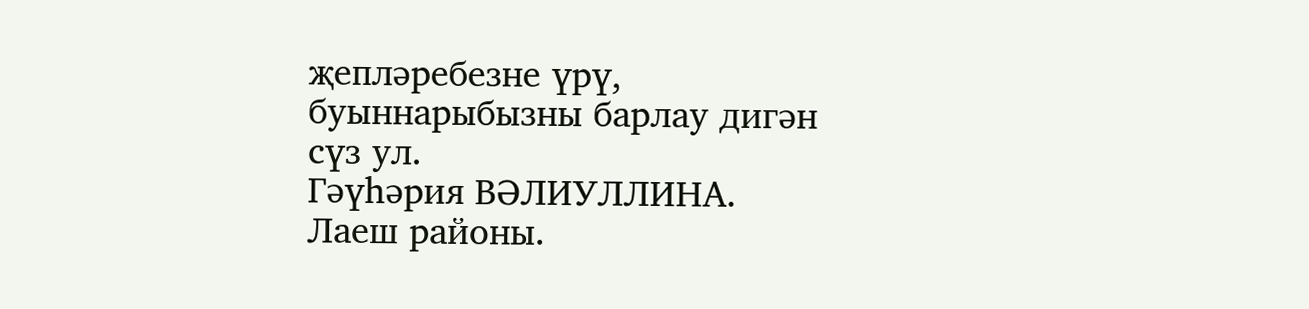җепләребезне үрү, буыннарыбызны барлау дигән сүз ул.
Гәүһәрия ВӘЛИУЛЛИНА.
Лаеш районы.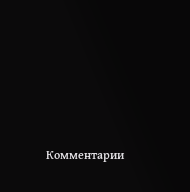Комментарии